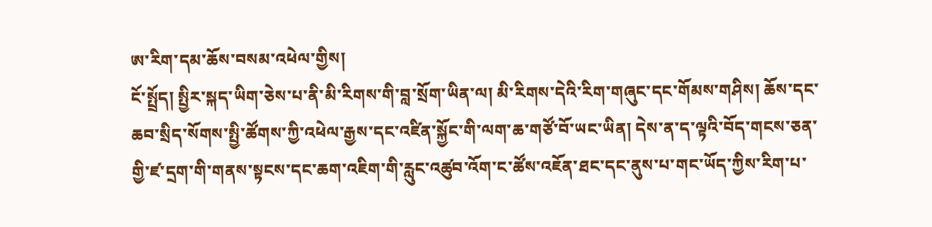ཨ་རིག་དམ་ཆོས་བསམ་འཕེལ་གྱིས།
ངོ་སྤྲོད། སྤྱིར་སྐད་ཡིག་ཅེས་པ་ནི་མི་རིགས་གི་བླ་སྲོག་ཡིན་ལ། མི་རིགས་དེའི་རིག་གཞུང་དང་གོམས་གཤིས། ཆོས་དང་ཆབ་སྲིད་སོགས་སྤྱི་ཚོགས་ཀྱི་འཕེལ་རྒྱས་དང་འཛིན་སྐྱོང་གི་ལག་ཆ་གཙོ་བོ་ཡང་ཡིན། དེས་ན་ད་ལྟའི་བོད་གངས་ཅན་གྱི་ཛ་དྲག་གི་གནས་སྟངས་དང་ཆག་འཇིག་གི་རླུང་འཚུབ་འོག་ང་ཚོས་འཇོན་ཐང་དང་ནུས་པ་གང་ཡོད་ཀྱིས་རིག་པ་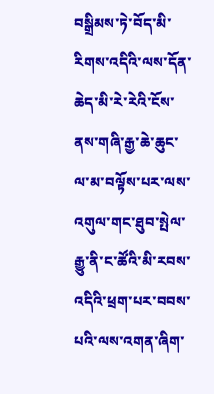བསྒྲིམས་ཏེ་བོད་མི་རིགས་འདིའི་ལས་དོན་ཆེད་མི་རེ་རེའི་ངོས་ནས་གཞི་རྒྱ་ཆེ་ཆུང་ལ་མ་བལྟོས་པར་ལས་འགུལ་གང་ཐུབ་སྤེལ་རྒྱུ་ནི་ང་ཚོའི་མི་རབས་འདིའི་ཕྲག་པར་བབས་པའི་ལས་འགན་ཞིག་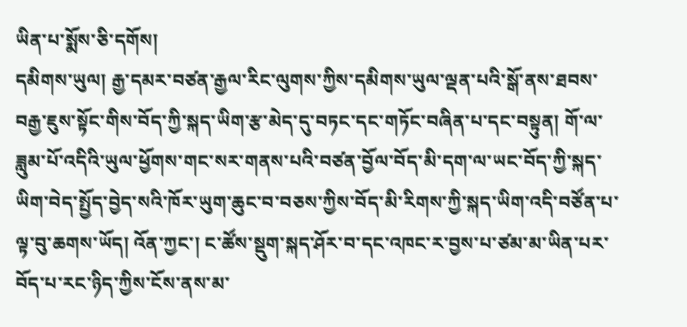ཡིན་པ་སྨོས་ཅི་དགོས།
དམིགས་ཡུལ། རྒྱ་དམར་བཙན་རྒྱལ་རིང་ལུགས་ཀྱིས་དམིགས་ཡུལ་ལྡན་པའི་སྒོ་ནས་ཐབས་བརྒྱ་ཇུས་སྟོང་གིས་བོད་ཀྱི་སྐད་ཡིག་རྩ་མེད་དུ་བཏང་དང་གཏོང་བཞིན་པ་དང་བསྟུན། གོ་ལ་ཟླུམ་པོ་འདིའི་ཡུལ་ཕྱོགས་གང་སར་གནས་པའི་བཙན་བྱོལ་བོད་མི་དག་ལ་ཡང་བོད་ཀྱི་སྐད་ཡིག་བེད་སྤྱོད་བྱེད་སའི་ཁོར་ཡུག་ཆུང་བ་བཅས་ཀྱིས་བོད་མི་རིགས་ཀྱི་སྐད་ཡིག་འདི་བཙོན་པ་ལྟ་བུ་ཆགས་ཡོད། འོན་ཀྱང་། ང་ཚོས་སྡུག་སྐད་ཤོར་བ་དང་འཁང་ར་བྱས་པ་ཙམ་མ་ཡིན་པར་བོད་པ་རང་ཉིད་ཀྱིས་ངོས་ནས་མ་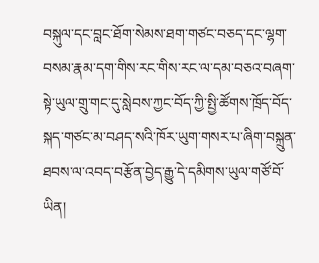བསྐུལ་དང་བླང་ཐོག་སེམས་ཐག་གཙང་བཅད་དང་ལྷག་བསམ་རྣམ་དག་གིས་རང་གིས་རང་ལ་དམ་བཅའ་བཞག་སྟེ་ཡུལ་གྲུ་གང་དུ་སླེབས་ཀྱང་བོད་ཀྱི་སྤྱི་ཚོགས་ཁྲོད་བོད་སྐད་གཙང་མ་བཤད་སའི་ཁོར་ཡུག་གསར་པ་ཞིག་བསྐྲུན་ཐབས་ལ་འབད་བརྩོན་བྱེད་རྒྱུ་དེ་དམིགས་ཡུལ་གཙོ་བོ་ཡིན།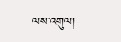ལས་འགུལ།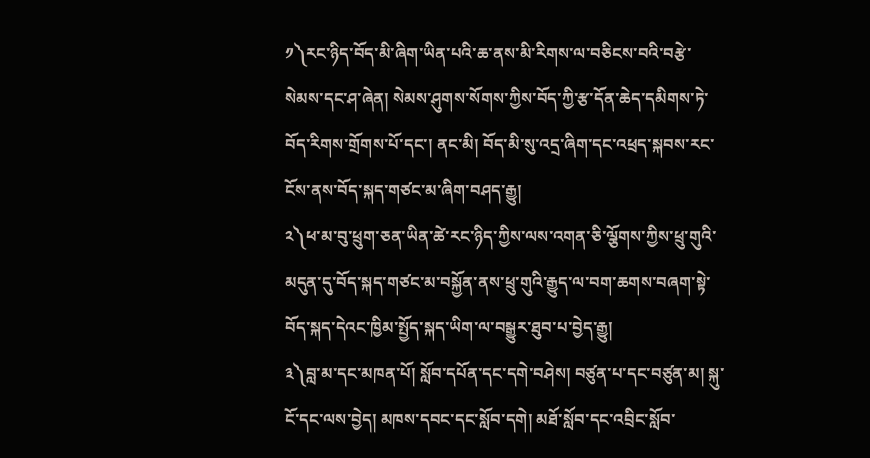༡༽རང་ཉིད་བོད་མི་ཞིག་ཡིན་པའི་ཆ་ནས་མི་རིགས་ལ་བཅིངས་བའི་བརྩེ་སེམས་དང་ཤ་ཞེན། སེམས་ཤུགས་སོགས་ཀྱིས་བོད་ཀྱི་རྩ་དོན་ཆེད་དམིགས་ཏེ་བོད་རིགས་གྲོགས་པོ་དང་། ནང་མི། བོད་མི་སུ་འདྲ་ཞིག་དང་འཕྲད་སྐབས་རང་ངོས་ནས་བོད་སྐད་གཙང་མ་ཞིག་བཤད་རྒྱུ།
༢༽ཕ་མ་བུ་ཕྲུག་ཅན་ཡིན་ཚེ་རང་ཉིད་ཀྱིས་ལས་འགན་ཅི་ལྕོགས་ཀྱིས་ཕྲུ་གུའི་མདུན་དུ་བོད་སྐད་གཙང་མ་བསྐྱོན་ནས་ཕྲུ་གུའི་རྒྱུད་ལ་བག་ཆགས་བཞག་སྟེ་བོད་སྐད་དེའང་ཁྱིམ་སྤྱོད་སྐད་ཡིག་ལ་བསྒྱུར་ཐུབ་པ་བྱེད་རྒྱུ།
༣༽བླ་མ་དང་མཁན་པོ། སློབ་དཔོན་དང་དགེ་བཤེས། བཙུན་པ་དང་བཙུན་མ། སྐུ་ངོ་དང་ལས་བྱེད། མཁས་དབང་དང་སློབ་དགེ། མཐོ་སློབ་དང་འབྲིང་སློབ་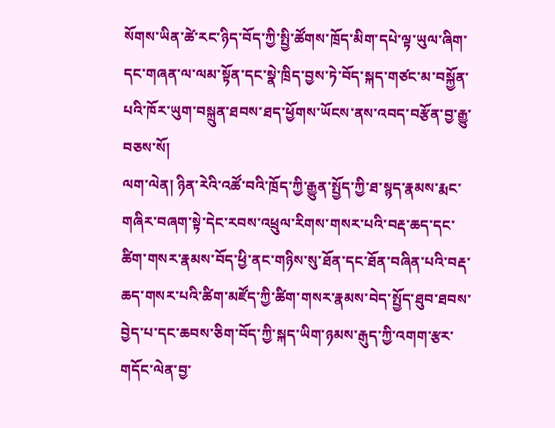སོགས་ཡིན་ཚེ་རང་ཉིད་བོད་ཀྱི་སྤྱི་ཚོགས་ཁྲོད་མིག་དཔེ་ལྟ་ཡུལ་ཞིག་དང་གཞན་ལ་ལམ་སྟོན་དང་སྣེ་ཁྲིད་བྱས་ཏེ་བོད་སྐད་གཙང་མ་བསྐྱོན་པའི་ཁོར་ཡུག་བསྐྲུན་ཐབས་ཐད་ཕྱོགས་ཡོངས་ནས་འབད་བརྩོན་བྱ་རྒྱུ་བཅས་སོ།
ལག་ལེན། ཉིན་རེའི་འཚོ་བའི་ཁྲོད་ཀྱི་རྒྱུན་སྤྱོད་ཀྱི་ཐ་སྙད་རྣམས་རྨང་གཞིར་བཞག་སྟེ་དེང་རབས་འཕྲུལ་རིགས་གསར་པའི་བརྡ་ཆད་དང་ཚིག་གསར་རྣམས་བོད་ཕྱི་ནང་གཉིས་སུ་ཐོན་དང་ཐོན་བཞིན་པའི་བརྡ་ཆད་གསར་པའི་ཚིག་མཛོད་ཀྱི་ཚིག་གསར་རྣམས་བེད་སྤྱོད་ཐུབ་ཐབས་བྱེད་པ་དང་ཆབས་ཅིག་བོད་ཀྱི་སྐད་ཡིག་ཉམས་རྒུད་ཀྱི་འགག་རྩར་གདོང་ལེན་བྱ་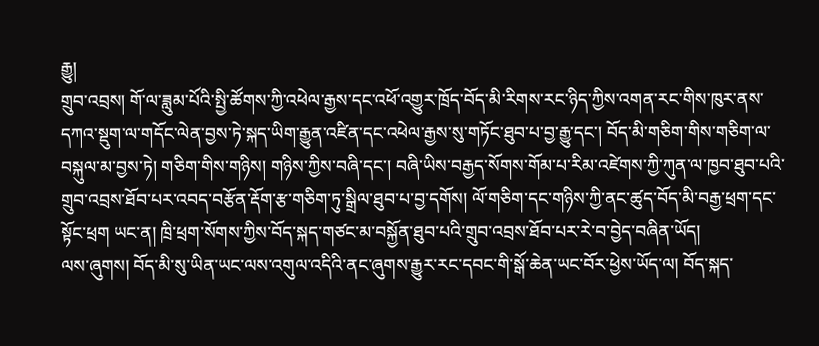རྒྱུ།
གྲུབ་འབྲས། གོ་ལ་ཟླུམ་པོའི་སྤྱི་ཚོགས་ཀྱི་འཕེལ་རྒྱས་དང་འཕོ་འགྱུར་ཁྲོད་བོད་མི་རིགས་རང་ཉིད་ཀྱིས་འགན་རང་གིས་ཁུར་ནས་དཀའ་སྡུག་ལ་གདོང་ལེན་བྱས་ཏེ་སྐད་ཡིག་རྒྱུན་འཛིན་དང་འཕེལ་རྒྱས་སུ་གཏོང་ཐུབ་པ་བྱ་རྒྱུ་དང་། བོད་མི་གཅིག་གིས་གཅིག་ལ་བསྐུལ་མ་བྱས་ཏེ། གཅིག་གིས་གཉིས། གཉིས་ཀྱིས་བཞི་དང་། བཞི་ཡིས་བརྒྱད་སོགས་གོམ་པ་རིམ་འཛེགས་ཀྱི་ཀུན་ལ་ཁྱབ་ཐུབ་པའི་གྲུབ་འབྲས་ཐོབ་པར་འབད་བརྩོན་རྡོག་རྩ་གཅིག་ཏུ་སྒྲིལ་ཐུབ་པ་བྱ་དགོས། ལོ་གཅིག་དང་གཉིས་ཀྱི་ནང་ཚུད་བོད་མི་བརྒྱ་ཕྲག་དང་སྟོང་ཕྲག ཡང་ན། ཁྲི་ཕྲག་སོགས་ཀྱིས་བོད་སྐད་གཙང་མ་བསྐྱོན་ཐུབ་པའི་གྲུབ་འབྲས་ཐོབ་པར་རེ་བ་བྱེད་བཞིན་ཡོད།
ལས་ཞུགས། བོད་མི་སུ་ཡིན་ཡང་ལས་འགུལ་འདིའི་ནང་ཞུགས་རྒྱུར་རང་དབང་གི་སྒོ་ཆེན་ཡང་བོར་ཕྱེས་ཡོད་ལ། བོད་སྐད་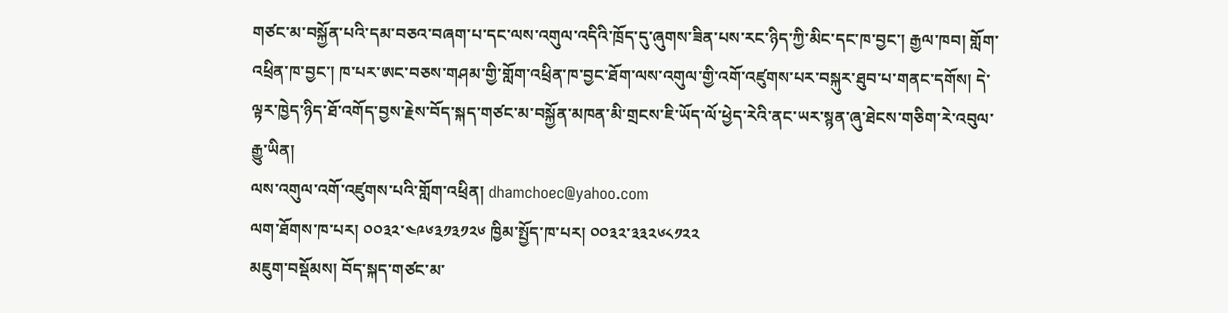གཙང་མ་བསྐྱོན་པའི་དམ་བཅའ་བཞག་པ་དང་ལས་འགུལ་འདིའི་ཁྲོད་དུ་ཞུགས་ཟིན་པས་རང་ཉིད་ཀྱི་མིང་དང་ཁ་བྱང་། རྒྱལ་ཁབ། གློག་འཕྲིན་ཁ་བྱང་། ཁ་པར་ཨང་བཅས་གཤམ་གྱི་གློག་འཕྲིན་ཁ་བྱང་ཐོག་ལས་འགུལ་གྱི་འགོ་འཛུགས་པར་བསྐུར་ཐུབ་པ་གནང་དགོས། དེ་ལྟར་ཁྱེད་ཉིད་ཐོ་འགོད་བྱས་རྗེས་བོད་སྐད་གཙང་མ་བསྐྱོན་མཁན་མི་གྲངས་ཇི་ཡོད་ལོ་ཕྱེད་རེའི་ནང་ཡར་སྙན་ཞུ་ཐེངས་གཅིག་རེ་འབུལ་རྒྱུ་ཡིན།
ལས་འགུལ་འགོ་འཛུགས་པའི་གློག་འཕྲིན། dhamchoec@yahoo.com
ལག་ཐོགས་ཁ་པར། ༠༠༣༢་༤༩༦༣༡༣༡༢༦ ཁྱིམ་སྤྱོད་ཁ་པར། ༠༠༣༢་༣༣༢༦༨༡༢༢
མཇུག་བསྡོམས། བོད་སྐད་གཙང་མ་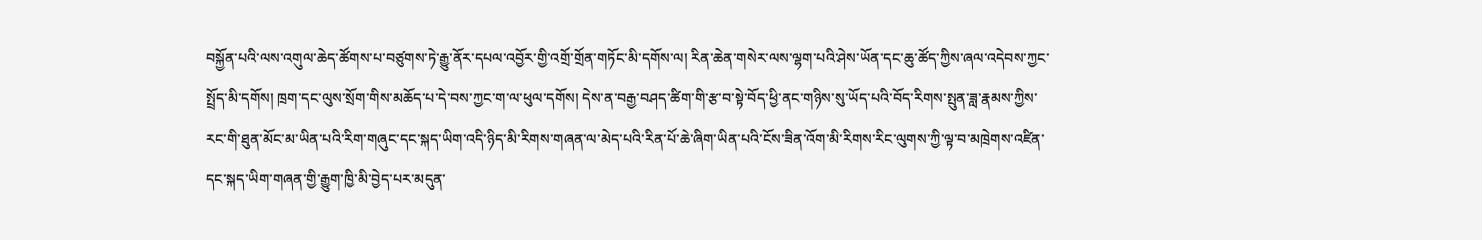བསྐྱོན་པའི་ལས་འགུལ་ཆེད་ཚོགས་པ་བཙུགས་ཏེ་རྒྱུ་ནོར་དཔལ་འབྱོར་གྱི་འགྲོ་གྲོན་གཏོང་མི་དགོས་ལ། རིན་ཆེན་གསེར་ལས་ལྷག་པའི་ཤེས་ཡོན་དང་ཆུ་ཚོད་ཀྱིས་ཞལ་འདེབས་ཀྱང་སྤྲོད་མི་དགོས། ཁྲག་དང་ལུས་སྲོག་གིས་མཆོད་པ་དེ་བས་ཀྱང་ག་ལ་ཕུལ་དགོས། དེས་ན་བརྒྱ་བཤད་ཚིག་གི་རྩ་བ་སྟེ་བོད་ཕྱི་ནང་གཉིས་སུ་ཡོད་པའི་བོད་རིགས་སྤུན་ཟླ་རྣམས་ཀྱིས་རང་གི་ཐུན་མོང་མ་ཡིན་པའི་རིག་གཞུང་དང་སྐད་ཡིག་འདི་ཉིད་མི་རིགས་གཞན་ལ་མེད་པའི་རིན་པོ་ཆེ་ཞིག་ཡིན་པའི་ངོས་ཟིན་འོག་མི་རིགས་རིང་ལུགས་ཀྱི་ལྟ་བ་མཁྲེགས་འཛིན་དང་སྐད་ཡིག་གཞན་གྱི་རྒྱུག་ཁྱི་མི་བྱེད་པར་མདུན་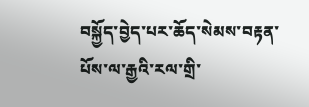བསྐྱོད་བྱེད་པར་ཆོད་སེམས་བརྟན་པོས་ལ་རྒྱའི་རལ་གྲི་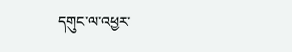དགུང་ལ་འཕྱར་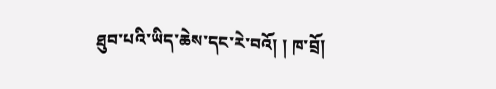ཐུབ་པའི་ཡིད་ཆེས་དང་རེ་བའོ། ། ཁ་བྲོ།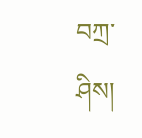བཀྲ་ཤིས།